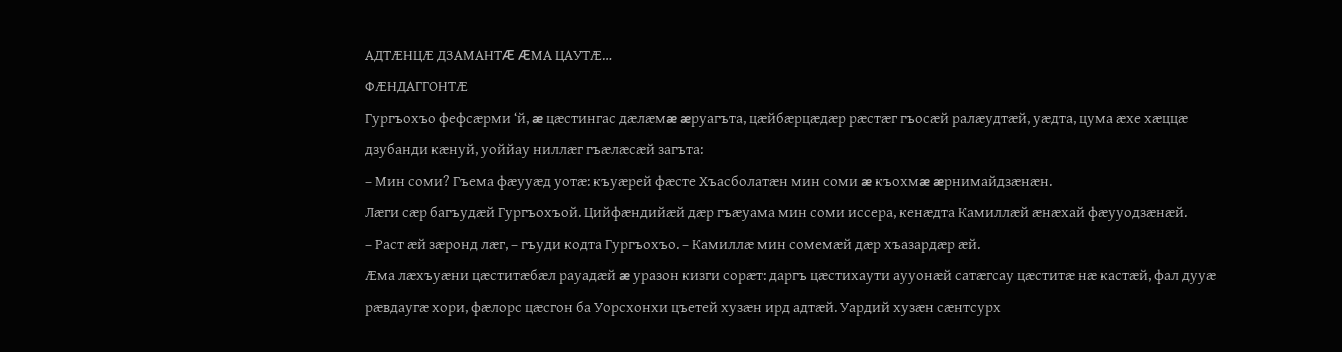АДТÆНЦÆ ДЗАМАНТÆ ÆМА ЦАУТÆ…
ФÆНДАГГОНТÆ
Гургъохъо фефсæрми ‘й, æ цæстингас дæлæмæ æруагъта, цæйбæрцæдæр рæстæг гъосæй ралæудтæй, уæдта, цума æхе хæццæ дзубанди кæнуй, уоййау ниллæг гъæлæсæй загъта:
– Мин соми? Гъема фæууæд уотæ: къуæрей фæсте Хъасболатæн мин соми æ къохмæ æрнимайдзæнæн.
Лæги сæр багъудæй Гургъохъой. Цийфæндийæй дæр гъæуама мин соми иссера, кенæдта Камиллæй æнæхай фæууодзæнæй.
– Раст æй зæронд лæг, – гъуди кодта Гургъохъо. – Камиллæ мин сомемæй дæр хъазардæр æй.
Æма лæхъуæни цæститæбæл рауадæй æ уразон кизги сорæт: даргъ цæстихаути аууонæй сатæгсау цæститæ нæ кастæй, фал дууæ рæвдаугæ хори, фæлорс цæсгон ба Уорсхонхи цъетей хузæн ирд адтæй. Уардий хузæн сæнтсурх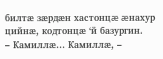билтæ зæрдæн хастонцæ æнахур цийнæ, кодтонцæ ‘й базургин.
– Камиллæ… Камиллæ, –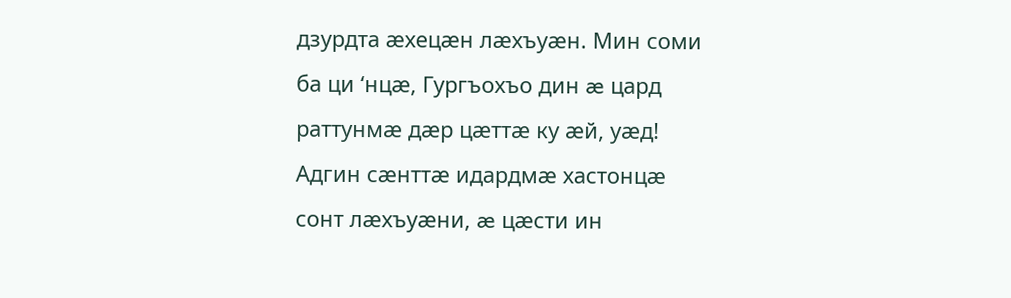дзурдта æхецæн лæхъуæн. Мин соми ба ци ‘нцæ, Гургъохъо дин æ цард раттунмæ дæр цæттæ ку æй, уæд!
Адгин сæнттæ идардмæ хастонцæ сонт лæхъуæни, æ цæсти ин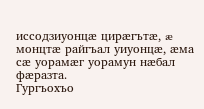иссодзиуонцæ цирæгътæ, æ монцтæ райгъал уиуонцæ, æма сæ уорамæг уорамун нæбал фæразта.
Гургъохъо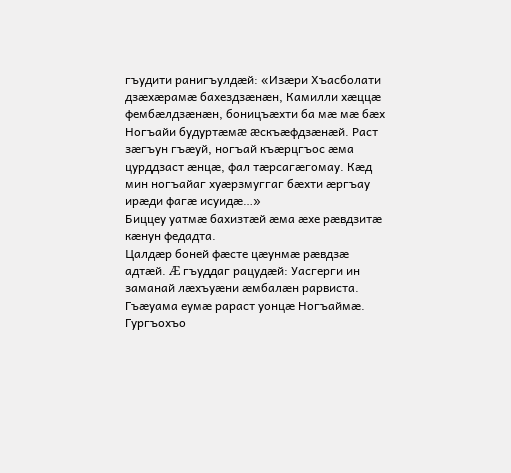гъудити ранигъулдæй: «Изæри Хъасболати дзæхæрамæ бахездзæнæн, Камилли хæццæ фембæлдзæнæн, боницъæхти ба мæ мæ бæх Ногъайи будуртæмæ æскъæфдзæнæй. Раст зæгъун гъæуй, ногъай къæрцгъос æма цурддзаст æнцæ, фал тæрсагæгомау. Кæд мин ногъайаг хуæрзмуггаг бæхти æргъау ирæди фагæ исуидæ…»
Биццеу уатмæ бахизтæй æма æхе рæвдзитæ кæнун федадта.
Цалдæр боней фæсте цæунмæ рæвдзæ адтæй. Æ гъуддаг рацудæй: Уасгерги ин заманай лæхъуæни æмбалæн рарвиста. Гъæуама еумæ рараст уонцæ Ногъаймæ. Гургъохъо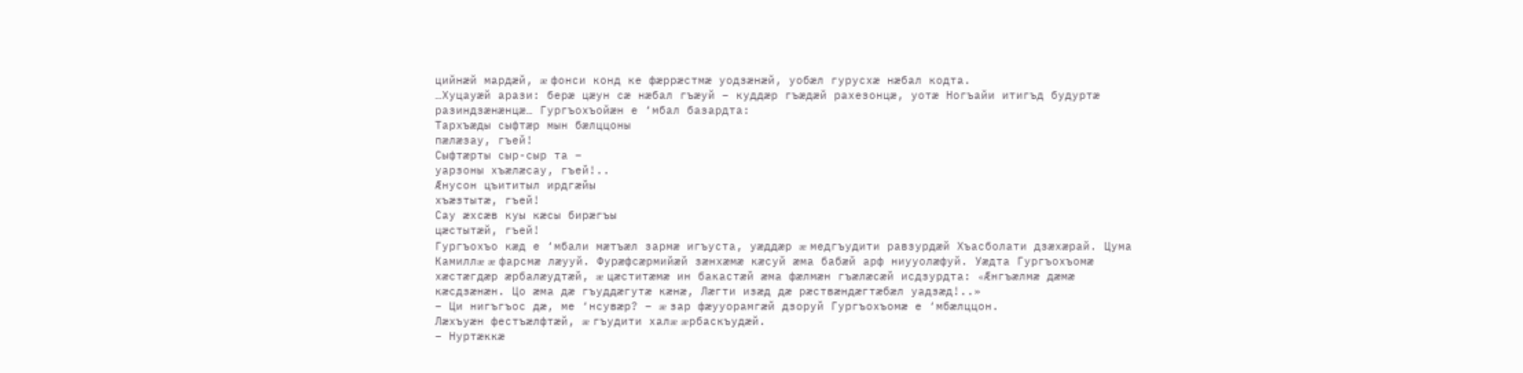цийнæй мардæй, æ фонси конд ке фæррæстмæ уодзæнæй, уобæл гурусхæ нæбал кодта.
…Хуцауæй арази: берæ цæун сæ нæбал гъæуй – куддæр гъæдæй рахезонцæ, уотæ Ногъайи итигъд будуртæ разиндзæнæнцæ… Гургъохъойæн е ‘мбал базардта:
Тархъæды сыфтæр мын бæлццоны
пæлæзау, гъей!
Сыфтæрты сыр-сыр та –
уарзоны хъæлæсау, гъей!..
Æнусон цъититыл ирдгæйы
хъæзтытæ, гъей!
Сау æхсæв куы кæсы бирæгъы
цæстытæй, гъей!
Гургъохъо кæд е ‘мбали мæтъæл зармæ игъуста, уæддæр æ медгъудити равзурдæй Хъасболати дзæхæрай. Цума Камиллæ æ фарсмæ лæууй. Фурæфсæрмийæй зæнхæмæ кæсуй æма бабæй арф ниууолæфуй. Уæдта Гургъохъомæ хæстæгдæр æрбалæудтæй, æ цæститæмæ ин бакастæй æма фæлмæн гъæлæсæй исдзурдта: «Æнгъæлмæ дæмæ кæсдзæнæн. Цо æма дæ гъуддæгутæ кæнæ, Лæгти изæд дæ рæствæндæгтæбæл уадзæд!..»
– Ци нигъгъос дæ, ме ‘нсувæр? – æ зар фæууорамгæй дзоруй Гургъохъомæ е ‘мбæлццон.
Лæхъуæн фестъæлфтæй, æ гъудити халæ æрбаскъудæй.
– Нуртæккæ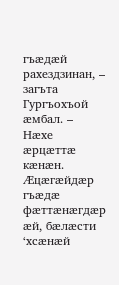гъæдæй рахездзинан, – загъта Гургъохъой æмбал. – Нæхе æрцæттæ кæнæн.
Æцæгæйдæр гъæдæ фæттæнæгдæр æй, бæлæсти ‘хсæнæй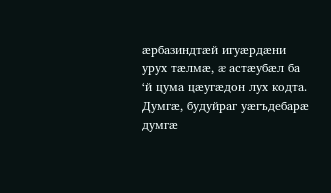æрбазиндтæй игуæрдæни урух тæлмæ, æ астæубæл ба ‘й цума цæугæдон лух кодта. Думгæ, будуйраг уæгъдебарæ думгæ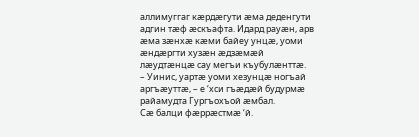аллимуггаг кæрдæгути æма деденгути адгин тæф æскъафта. Идард рауæн, арв æма зæнхæ кæми байеу унцæ, уоми æндæргти хузæн æдзæмæй лæудтæнцæ сау мегъи къубулæнттæ.
– Уинис, уартæ уоми хезунцæ ногъай аргъæуттæ, – е ‘хси гъæдæй будурмæ райамудта Гургъохъой æмбал.
Сæ балци фæррæстмæ ‘й.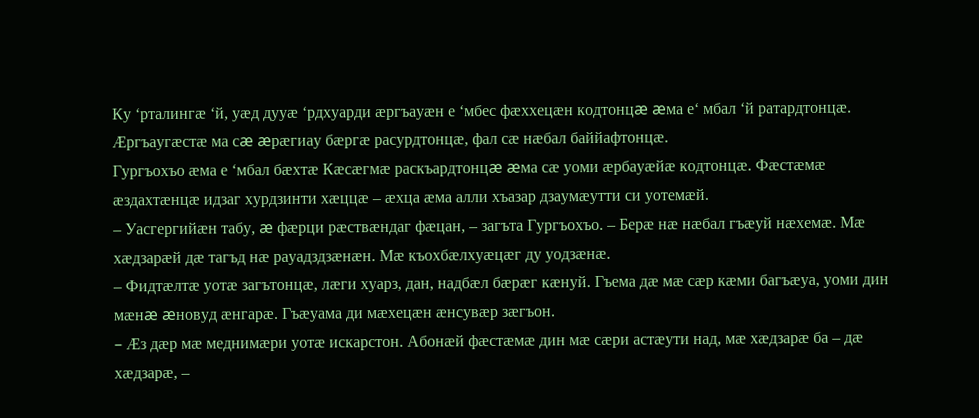Ку ‘рталингæ ‘й, уæд дууæ ‘рдхуарди æргъауæн е ‘мбес фæххецæн кодтонцæ æма е‘ мбал ‘й ратардтонцæ. Æргъаугæстæ ма сæ æрæгиау бæргæ расурдтонцæ, фал сæ нæбал баййафтонцæ.
Гургъохъо æма е ‘мбал бæхтæ Кæсæгмæ раскъардтонцæ æма сæ уоми æрбауæйæ кодтонцæ. Фæстæмæ æздахтæнцæ идзаг хурдзинти хæццæ – æхца æма алли хъазар дзаумæутти си уотемæй.
– Уасгергийæн табу, æ фæрци рæствæндаг фæцан, – загъта Гургъохъо. – Берæ нæ нæбал гъæуй нæхемæ. Мæ хæдзарæй дæ тагъд нæ рауадздзæнæн. Мæ къохбæлхуæцæг ду уодзæнæ.
– Фидтæлтæ уотæ загътонцæ, лæги хуарз, дан, надбæл бæрæг кæнуй. Гъема дæ мæ сæр кæми багъæуа, уоми дин мæнæ æновуд æнгарæ. Гъæуама ди мæхецæн æнсувæр зæгъон.
– Æз дæр мæ меднимæри уотæ искарстон. Абонæй фæстæмæ дин мæ сæри астæути над, мæ хæдзарæ ба – дæ хæдзарæ, –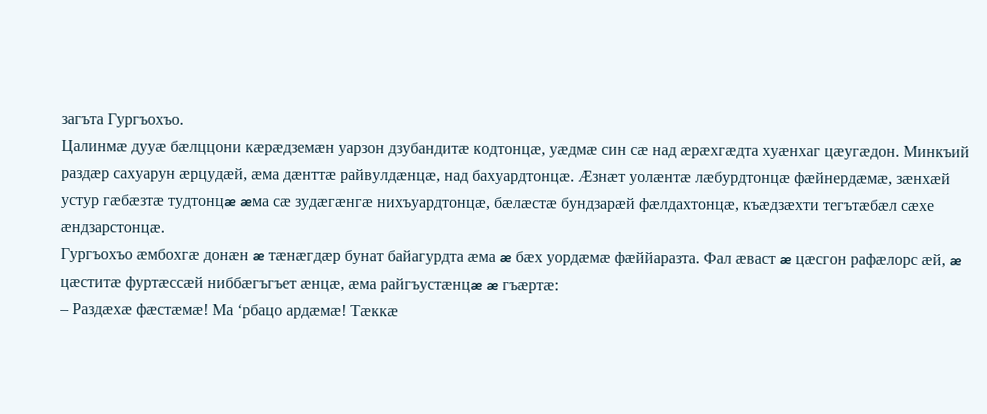загъта Гургъохъо.
Цалинмæ дууæ бæлццони кæрæдземæн уарзон дзубандитæ кодтонцæ, уæдмæ син сæ над æрæхгæдта хуæнхаг цæугæдон. Минкъий раздæр сахуарун æрцудæй, æма дæнттæ райвулдæнцæ, над бахуардтонцæ. Æзнæт уолæнтæ лæбурдтонцæ фæйнердæмæ, зæнхæй устур гæбæзтæ тудтонцæ æма сæ зудæгæнгæ нихъуардтонцæ, бæлæстæ бундзарæй фæлдахтонцæ, къæдзæхти тегътæбæл сæхе æндзарстонцæ.
Гургъохъо æмбохгæ донæн æ тæнæгдæр бунат байагурдта æма æ бæх уордæмæ фæййаразта. Фал æваст æ цæсгон рафæлорс æй, æ цæститæ фуртæссæй ниббæгъгъет æнцæ, æма райгъустæнцæ æ гъæртæ:
– Раздæхæ фæстæмæ! Ма ‘рбацо ардæмæ! Тæккæ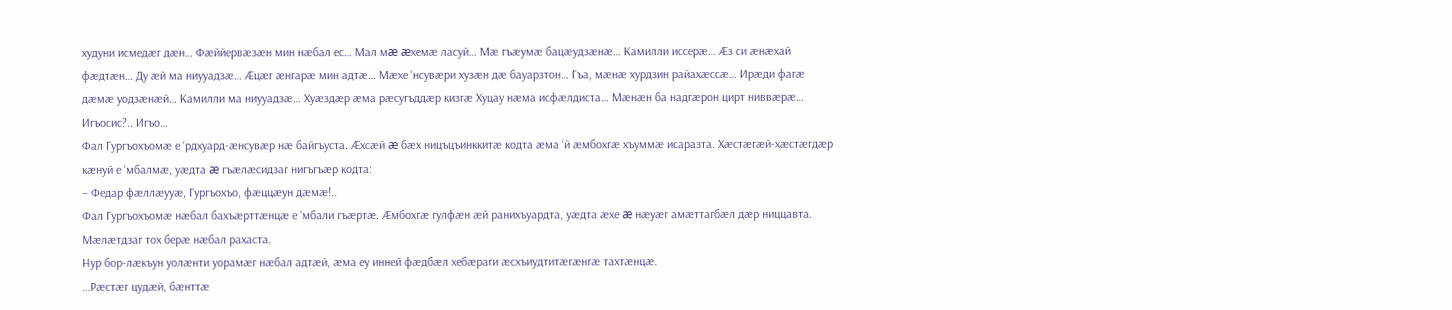худуни исмедæг дæн… Фæййервæзæн мин нæбал ес… Мал мæ æхемæ ласуй… Мæ гъæумæ бацæудзæнæ… Камилли иссерæ… Æз си æнæхай фæдтæн… Ду æй ма ниууадзæ… Æцæг æнгарæ мин адтæ… Мæхе ‘нсувæри хузæн дæ бауарзтон… Гъа, мæнæ хурдзин райахæссæ… Ирæди фагæ дæмæ уодзæнæй… Камилли ма ниууадзæ… Хуæздæр æма рæсугъддæр кизгæ Хуцау нæма исфæлдиста… Мæнæн ба надгæрон цирт ниввæрæ… Игъосис?.. Игъо…
Фал Гургъохъомæ е ‘рдхуард-æнсувæр нæ байгъуста. Æхсæй æ бæх ницъцъинккитæ кодта æма ‘й æмбохгæ хъуммæ исаразта. Хæстæгæй-хæстæгдæр кæнуй е ‘мбалмæ, уæдта æ гъæлæсидзаг нигъгъæр кодта:
– Федар фæллæууæ, Гургъохъо, фæццæун дæмæ!..
Фал Гургъохъомæ нæбал бахъæрттæнцæ е ‘мбали гъæртæ. Æмбохгæ гулфæн æй ранихъуардта, уæдта æхе æ нæуæг амæттагбæл дæр ниццавта. Мæлæтдзаг тох берæ нæбал рахаста.
Нур бор-лæкъун уолæнти уорамæг нæбал адтæй, æма еу инней фæдбæл хебæраги æсхъиудтитæгæнгæ тахтæнцæ.
…Рæстæг цудæй, бæнттæ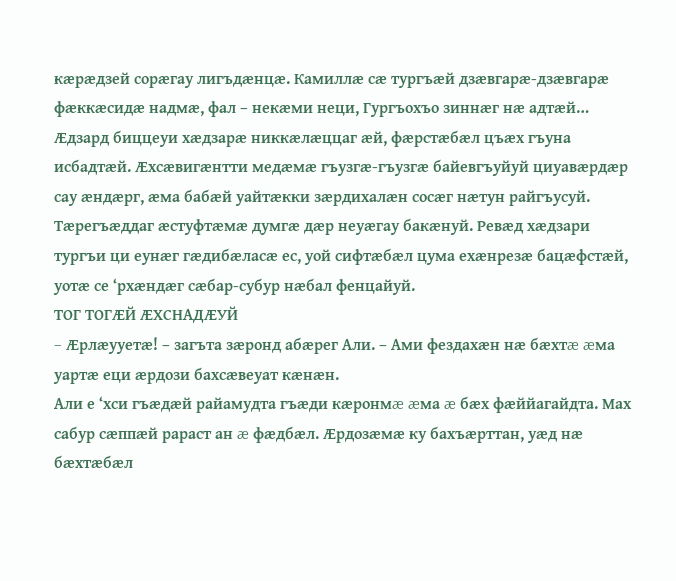кæрæдзей сорæгау лигъдæнцæ. Камиллæ сæ тургъæй дзæвгарæ-дзæвгарæ фæккæсидæ надмæ, фал – некæми неци, Гургъохъо зиннæг нæ адтæй…
Æдзард биццеуи хæдзарæ никкæлæццаг æй, фæрстæбæл цъæх гъуна исбадтæй. Æхсæвигæнтти медæмæ гъузгæ-гъузгæ байевгъуйуй циуавæрдæр сау æндæрг, æма бабæй уайтæкки зæрдихалæн сосæг нæтун райгъусуй. Тæрегъæддаг æстуфтæмæ думгæ дæр неуæгау бакæнуй. Ревæд хæдзари тургъи ци еунæг гæдибæласæ ес, уой сифтæбæл цума ехæнрезæ бацæфстæй, уотæ се ‘рхæндæг сæбар-субур нæбал фенцайуй.
ТОГ ТОГÆЙ ÆХСНАДÆУЙ
– Æрлæууетæ! – загъта зæронд абæрег Али. – Ами фездахæн нæ бæхтæ æма уартæ еци æрдози бахсæвеуат кæнæн.
Али е ‘хси гъæдæй райамудта гъæди кæронмæ æма æ бæх фæййагайдта. Мах сабур сæппæй рараст ан æ фæдбæл. Æрдозæмæ ку бахъæрттан, уæд нæ бæхтæбæл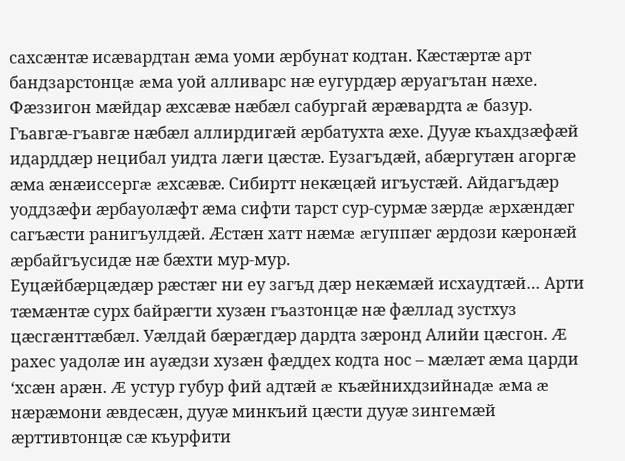сахсæнтæ исæвардтан æма уоми æрбунат кодтан. Кæстæртæ арт бандзарстонцæ æма уой алливарс нæ еугурдæр æруагътан нæхе.
Фæззигон мæйдар æхсæвæ нæбæл сабургай æрæвардта æ базур. Гъавгæ-гъавгæ нæбæл аллирдигæй æрбатухта æхе. Дууæ къахдзæфæй идарддæр нецибал уидта лæги цæстæ. Еузагъдæй, абæргутæн агоргæ æма æнæиссергæ æхсæвæ. Сибиртт некæцæй игъустæй. Айдагъдæр уоддзæфи æрбауолæфт æма сифти тарст сур-сурмæ зæрдæ æрхæндæг сагъæсти ранигъулдæй. Æстæн хатт нæмæ æгуппæг æрдози кæронæй æрбайгъусидæ нæ бæхти мур-мур.
Еуцæйбæрцæдæр рæстæг ни еу загъд дæр некæмæй исхаудтæй… Арти тæмæнтæ сурх байрæгти хузæн гъазтонцæ нæ фæллад зустхуз цæсгæнттæбæл. Уæлдай бæрæгдæр дардта зæронд Алийи цæсгон. Æ рахес уадолæ ин ауæдзи хузæн фæддех кодта нос – мæлæт æма царди ‘хсæн арæн. Æ устур губур фий адтæй æ къæйнихдзийнадæ æма æ нæрæмони æвдесæн, дууæ минкъий цæсти дууæ зингемæй æрттивтонцæ сæ къурфити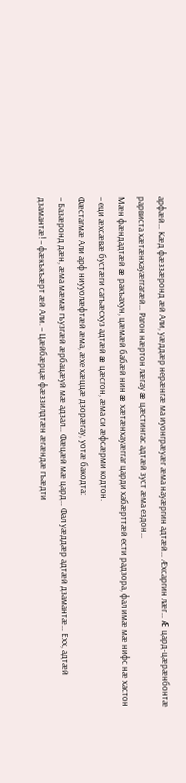арфæй… Кæд фæззæронд æй Али, уæддæр нерæнгæ ма иуонгрæуæг æма науæргин адтæй… Æхсаргин лæг… Æ цард-цæрæнбонтæ рарвиста хæтæнхауæггагæй… Рагон нæртон лæгау æ цæстингас адтæй зуст æма ездон…
Мæн фæндадтæй æ ракъахун, цæмæй бабæй нин æ хæтæнхауæггаг царди хабæрттæй ести радзора, фал имæ мæ нифс нæ хастон – еци æхсæвæ бустæги сагъæсхуз адтæй æ цæсгон, æма си æфсæрми кодтон.
Фæстагмæ Али арф ниууолæфтæй æма, æхе хæццæ дзорæгау, уотæ бакодта:
– Базæронд дæн, æма мæмæ гъузгæй æрбацæуй мæ адзал… Фæцæй мæ цард… Фал уæддæр адтæй дзамантæ… Ехх, адтæй дзамантæ! – фæкъкъæрт æй Али. – Цæйбæрцæ фæззилдтæн æгæндæ гъæдти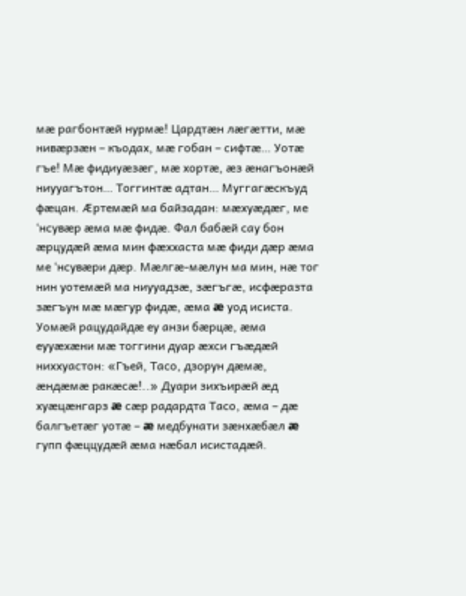мæ рагбонтæй нурмæ! Цардтæн лæгæтти, мæ нивæрзæн – къодах, мæ гобан – сифтæ… Уотæ гъе! Мæ фидиуæзæг, мæ хортæ, æз æнагъонæй ниууагътон… Тоггинтæ адтан… Муггагæскъуд фæцан. Æртемæй ма байзадан: мæхуæдæг, ме ‘нсувæр æма мæ фидæ. Фал бабæй сау бон æрцудæй æма мин фæххаста мæ фиди дæр æма ме ‘нсувæри дæр. Мæлгæ-мæлун ма мин, нæ тог нин уотемæй ма ниууадзæ, зæгъгæ, исфæразта зæгъун мæ мæгур фидæ, æма æ уод исиста. Уомæй рацудайдæ еу анзи бæрцæ, æма еууæхæни мæ тоггини дуар æхси гъæдæй ниххуастон: «Гъей, Тасо, дзорун дæмæ, æндæмæ ракæсæ!..» Дуари зихъирæй æд хуæцæнгарз æ сæр радардта Тасо, æма – дæ балгъетæг уотæ – æ медбунати зæнхæбæл æ гупп фæццудæй æма нæбал исистадæй.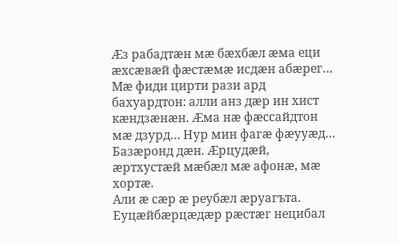Æз рабадтæн мæ бæхбæл æма еци æхсæвæй фæстæмæ исдæн абæрег… Мæ фиди цирти рази ард бахуардтон: алли анз дæр ин хист кæндзæнæн. Æма нæ фæссайдтон мæ дзурд… Нур мин фагæ фæууæд… Базæронд дæн. Æрцудæй, æртхустæй мæбæл мæ афонæ, мæ хортæ.
Али æ сæр æ реубæл æруагъта. Еуцæйбæрцæдæр рæстæг нецибал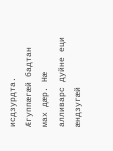исдзурдта. Æгуппæгæй бадтан мах дæр. Нæ алливарс дуйне еци æндзугæй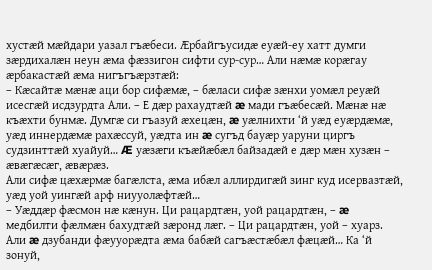хустæй мæйдари уазал гъæбеси. Æрбайгъусидæ еуæй-еу хатт думги зæрдихалæн неун æма фæззигон сифти сур-сур… Али нæмæ корæгау æрбакастæй æма нигъгъæрзтæй:
– Кæсайтæ мæнæ аци бор сифæмæ, – бæласи сифæ зæнхи уомæл реуæй исесгæй исдзурдта Али. – Е дæр рахаудтæй æ мади гъæбесæй. Мæнæ нæ къæхти бунмæ. Думгæ си гъазуй æхецæн, æ уæлнихти ‘й уæд еуæрдæмæ, уæд иннердæмæ рахæссуй, уæдта ин æ сугъд бауæр уаруни циргъ судзинттæй хуайуй… Æ уæзæги къæйæбæл байзадæй е дæр мæн хузæн – æвæгæсæг, æвæрæз.
Али сифæ цæхæрмæ багæлста, æма ибæл аллирдигæй зинг куд исервазтæй, уæд уой уингæй арф ниууолæфтæй…
– Уæддæр фæсмон нæ кæнун. Ци рацардтæн, уой рацардтæн, – æ медбилти фæлмæн бахудтæй зæронд лæг. – Ци рацардтæн, уой – хуарз.
Али æ дзубанди фæууорæдта æма бабæй сагъæстæбæл фæцæй… Ка ‘й зонуй,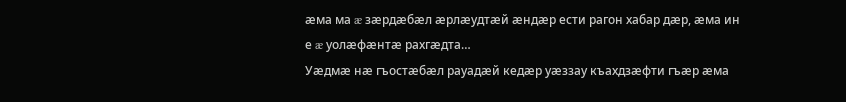æма ма æ зæрдæбæл æрлæудтæй æндæр ести рагон хабар дæр, æма ин е æ уолæфæнтæ рахгæдта…
Уæдмæ нæ гъостæбæл рауадæй кедæр уæззау къахдзæфти гъæр æма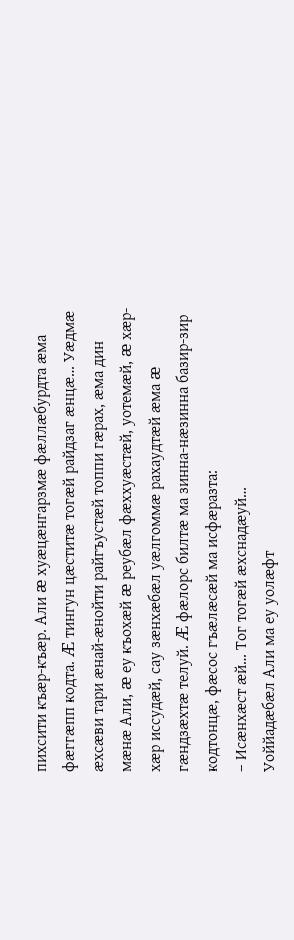пихсити къæр-къæр. Али æ хуæцæнгарзмæ фæллæбурдта æма фæггæпп кодта. Æ тингун цæститæ тогæй райдзаг æнцæ… Уæдмæ æхсæви тари æнай-æнойти райгъустæй топпи гæрах, æма дин мæнæ Али, æ еу къохæй æ реубæл фæххуæстæй, уотемæй, æ хæр-хæр иссудæй, сау зæнхæбæл уæлгоммæ рахаудтæй æма æ гæндзæхтæ телуй. Æ фæлорс билтæ ма зинна-нæзинна базир-зир кодтонцæ, фæсос гъæлæсæй ма исфæразта:
– Исæнхæст æй… Тог тогæй æхснадæуй…
Уоййадæбæл Али ма еу уолæфт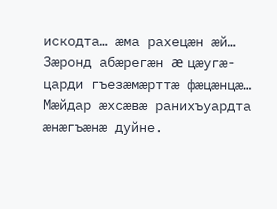искодта… æма рахецæн æй… Зæронд абæрегæн æ цæугæ-царди гъезæмæрттæ фæцæнцæ…
Мæйдар æхсæвæ ранихъуардта æнæгъæнæ дуйне.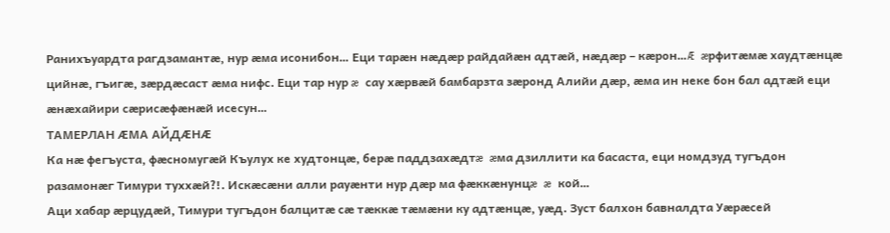Ранихъуардта рагдзамантæ, нур æма исонибон… Еци тарæн нæдæр райдайæн адтæй, нæдæр – кæрон…Æ æрфитæмæ хаудтæнцæ цийнæ, гъигæ, зæрдæсаст æма нифс. Еци тар нур æ сау хæрвæй бамбарзта зæронд Алийи дæр, æма ин неке бон бал адтæй еци æнæхайири сæрисæфæнæй исесун…
ТАМЕРЛАН ÆМА АЙДÆНÆ
Ка нæ фегъуста, фæсномугæй Къулух ке худтонцæ, берæ паддзахæдтæ æма дзиллити ка басаста, еци номдзуд тугъдон разамонæг Тимури туххæй?!. Искæсæни алли рауæнти нур дæр ма фæккæнунцæ æ кой…
Аци хабар æрцудæй, Тимури тугъдон балцитæ сæ тæккæ тæмæни ку адтæнцæ, уæд. Зуст балхон бавналдта Уæрæсей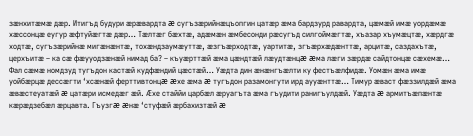зæнхитæмæ дæр. Итигъд будури æрæвардта æ сугъзæрийнæцъопгин цатæр æма бардзурд равардта, цæмæй имæ уордæмæ хæссонцæ еугур æфтуйæгтæ дæр… Тæлтæг бæхтæ, адæмæн æмбесонди рæсугъд силгоймæгтæ, хъазар хъумæцтæ, хæрдгæ ходтæ, сугъзæрийнæ мигæнæнтæ, тохæндзаумæуттæ, æзгъæрходтæ, уартитæ, згъæрхæдæнттæ, арцитæ, саздахътæ, церхъитæ – ка сæ фæууодзæнæй нимад ба? – къуæрттæй æма цæндтæй лæудтæнцæ æма лæги зæрдæ сайдтонцæ сæхемæ… Фал сæмæ номдзуд тугъдон кастæй кудфæндий цæстæй… Уæдта дин æнæнгъæлти ку фестъæлфидæ. Уомæн æма имæ уойбæрцæ дессæгти ‘хсæнæй ферттивтонцæ æхе æма æ тугъдон разамонгути ирд аууæнттæ… Тимур æваст фæззилдæй æма æвæстеуатæй æ цатæри исмедæг æй. Æхе стаййи царбæл æруагъта æма гъудити ранигъулдæй. Уæдта æ армитъæпæнтæ кæрæдзебæл æрцавта. Гъузгæ æнæ ‘стуфæй æрбахизтæй æ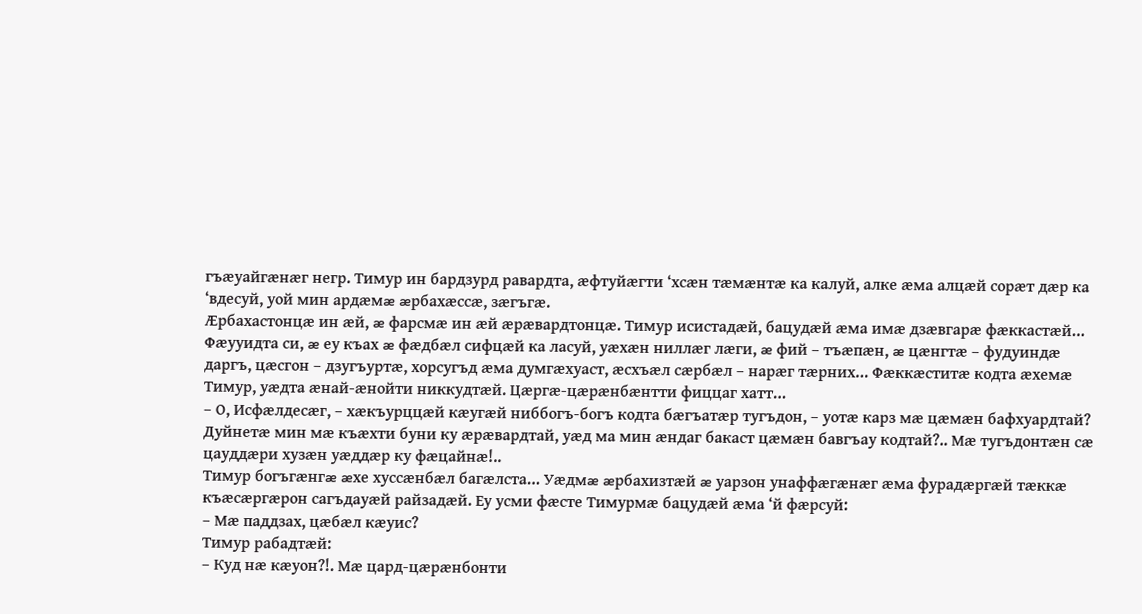гъæуайгæнæг негр. Тимур ин бардзурд равардта, æфтуйæгти ‘хсæн тæмæнтæ ка калуй, алке æма алцæй сорæт дæр ка ‘вдесуй, уой мин ардæмæ æрбахæссæ, зæгъгæ.
Æрбахастонцæ ин æй, æ фарсмæ ин æй æрæвардтонцæ. Тимур исистадæй, бацудæй æма имæ дзæвгарæ фæккастæй… Фæууидта си, æ еу къах æ фæдбæл сифцæй ка ласуй, уæхæн ниллæг лæги, æ фий – тъæпæн, æ цæнгтæ – фудуиндæ даргъ, цæсгон – дзугъуртæ, хорсугъд æма думгæхуаст, æсхъæл сæрбæл – нарæг тæрних… Фæккæститæ кодта æхемæ Тимур, уæдта æнай-æнойти никкудтæй. Цæргæ-цæрæнбæнтти фиццаг хатт…
– О, Исфæлдесæг, – хæкъурццæй кæугæй ниббогъ-богъ кодта бæгъатæр тугъдон, – уотæ карз мæ цæмæн бафхуардтай? Дуйнетæ мин мæ къæхти буни ку æрæвардтай, уæд ма мин æндаг бакаст цæмæн бавгъау кодтай?.. Мæ тугъдонтæн сæ цауддæри хузæн уæддæр ку фæцайнæ!..
Тимур богъгæнгæ æхе хуссæнбæл багæлста… Уæдмæ æрбахизтæй æ уарзон унаффæгæнæг æма фурадæргæй тæккæ къæсæргæрон сагъдауæй райзадæй. Еу усми фæсте Тимурмæ бацудæй æма ‘й фæрсуй:
– Мæ паддзах, цæбæл кæуис?
Тимур рабадтæй:
– Куд нæ кæуон?!. Мæ цард-цæрæнбонти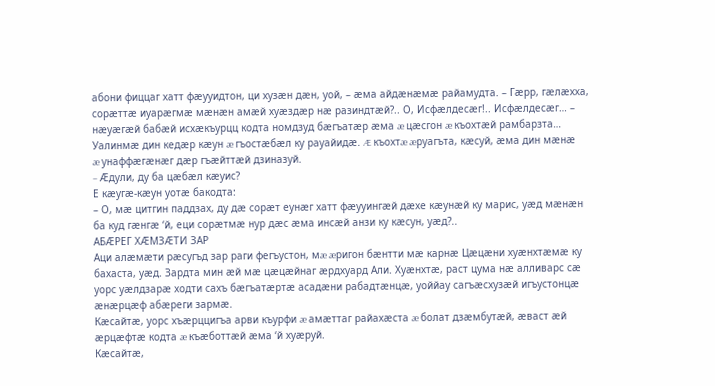абони фиццаг хатт фæууидтон, ци хузæн дæн, уой, – æма айдæнæмæ райамудта. – Гæрр, гæлæхха, сорæттæ иуарæгмæ мæнæн амæй хуæздæр нæ разиндтæй?.. О, Исфæлдесæг!.. Исфæлдесæг… – нæуæгæй бабæй исхæкъурцц кодта номдзуд бæгъатæр æма æ цæсгон æ къохтæй рамбарзта… Уалинмæ дин кедæр кæун æ гъостæбæл ку рауайидæ. Æ къохтæ æруагъта, кæсуй, æма дин мæнæ æ унаффæгæнæг дæр гъæйттæй дзиназуй.
– Æдули, ду ба цæбæл кæуис?
Е кæугæ-кæун уотæ бакодта:
– О, мæ цитгин паддзах, ду дæ сорæт еунæг хатт фæууингæй дæхе кæунæй ку марис, уæд мæнæн ба куд гæнгæ ‘й, еци сорæтмæ нур дæс æма инсæй анзи ку кæсун, уæд?..
АБÆРЕГ ХÆМЗÆТИ ЗАР
Аци алæмæти рæсугъд зар раги фегъустон, мæ æригон бæнтти мæ карнæ Цæцæни хуæнхтæмæ ку бахаста, уæд. Зардта мин æй мæ цæцæйнаг æрдхуард Али. Хуæнхтæ, раст цума нæ алливарс сæ уорс уæлдзарæ ходти сахъ бæгъатæртæ асадæни рабадтæнцæ, уоййау сагъæсхузæй игъустонцæ æнæрцæф абæреги зармæ.
Кæсайтæ, уорс хъæрццигъа арви къурфи æ амæттаг райахæста æ болат дзæмбутæй, æваст æй æрцæфтæ кодта æ къæботтæй æма ‘й хуæруй.
Кæсайтæ,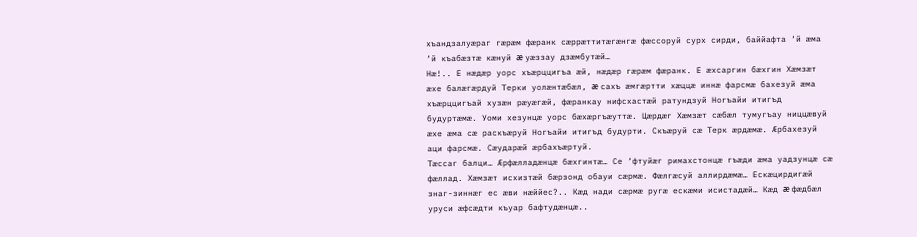хъандзалуæраг гæрæм фæранк сæррæттитæгæнгæ фæссоруй сурх сирди, баййафта ‘й æма ‘й къабæзтæ кæнуй æ уæззау дзæмбутæй…
Нæ!.. Е нæдæр уорс хъæрццигъа æй, нæдæр гæрæм фæранк. Е æхсаргин бæхгин Хæмзæт æхе балæгæрдуй Терки уолæнтæбæл, æ сахъ æмгæртти хæццæ иннæ фарсмæ бахезуй æма хъæрццигъай хузæн рæуæгæй, фæранкау нифсхастæй ратундзуй Ногъайи итигъд будуртæмæ. Уоми хезунцæ уорс бæхæргъæуттæ. Цæрдæг Хæмзæт сæбæл тумугъау ниццæвуй æхе æма сæ раскъæруй Ногъайи итигъд будурти. Скъæруй сæ Терк æрдæмæ. Æрбахезуй аци фарсмæ. Сæударæй æрбахъæртуй.
Тæссаг балци… Æрфæлладæнцæ бæхгинтæ… Се ‘фтуйæг римахстонцæ гъæди æма уадзунцæ сæ фæллад. Хæмзæт исхизтæй бæрзонд обауи сæрмæ. Фæлгæсуй аллирдæмæ… Ескæцирдигæй знаг-зиннæг ес æви нæййес?.. Кæд нади сæрмæ ругæ ескæми исистадæй… Кæд æ фæдбæл уруси æфсæдти къуар бафтудæнцæ..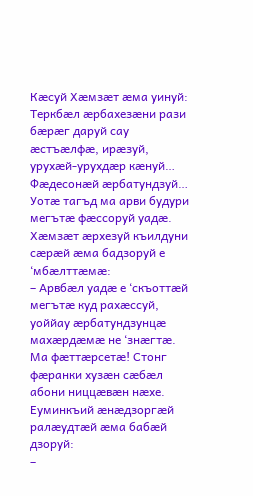Кæсуй Хæмзæт æма уинуй: Теркбæл æрбахезæни рази бæрæг даруй сау æстъæлфæ, ирæзуй, урухæй-урухдæр кæнуй… Фæдесонæй æрбатундзуй… Уотæ тагъд ма арви будури мегътæ фæссоруй уадæ.
Хæмзæт æрхезуй къилдуни сæрæй æма бадзоруй е ‘мбæлттæмæ:
– Арвбæл уадæ е ‘скъоттæй мегътæ куд рахæссуй, уоййау æрбатундзунцæ махæрдæмæ не ‘знæгтæ. Ма фæттæрсетæ! Стонг фæранки хузæн сæбæл абони ниццæвæн нæхе.
Еуминкъий æнæдзоргæй ралæудтæй æма бабæй дзоруй:
–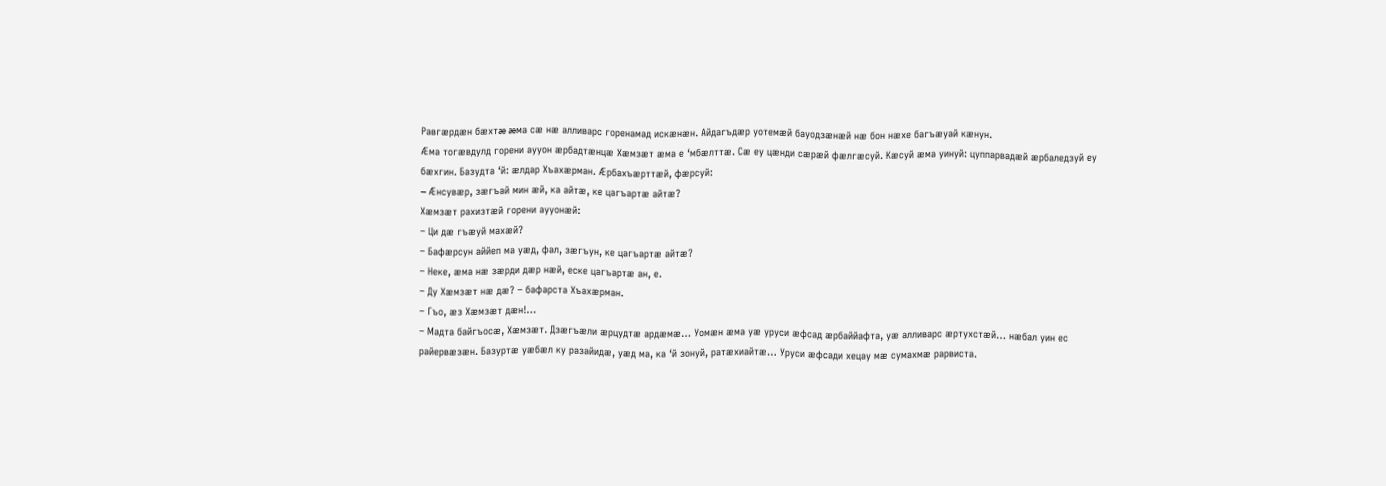Равгæрдæн бæхтæ æма сæ нæ алливарс горенамад искæнæн. Айдагъдæр уотемæй бауодзæнæй нæ бон нæхе багъæуай кæнун.
Æма тогæвдулд горени аууон æрбадтæнцæ Хæмзæт æма е ‘мбæлттæ. Сæ еу цæнди сæрæй фæлгæсуй. Кæсуй æма уинуй: цуппарвадæй æрбаледзуй еу бæхгин. Базудта ‘й: æлдар Хъахæрман. Æрбахъæрттæй, фæрсуй:
– Æнсувæр, зæгъай мин æй, ка айтæ, ке цагъартæ айтæ?
Хæмзæт рахизтæй горени аууонæй:
– Ци дæ гъæуй махæй?
– Бафæрсун аййеп ма уæд, фал, зæгъун, ке цагъартæ айтæ?
– Неке, æма нæ зæрди дæр нæй, еске цагъартæ ан, е.
– Ду Хæмзæт нæ дæ? – бафарста Хъахæрман.
– Гъо, æз Хæмзæт дæн!…
– Мадта байгъосæ, Хæмзæт. Дзæгъæли æрцудтæ ардæмæ… Уомæн æма уæ уруси æфсад æрбаййафта, уæ алливарс æртухстæй… нæбал уин ес райервæзæн. Базуртæ уæбæл ку разайидæ, уæд ма, ка ‘й зонуй, ратæхиайтæ… Уруси æфсади хецау мæ сумахмæ рарвиста.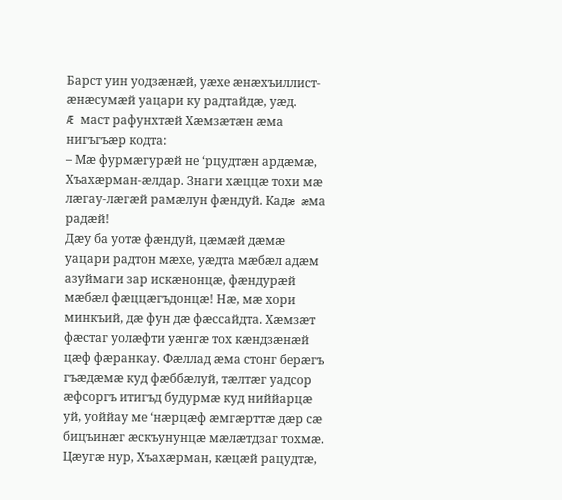Барст уин уодзæнæй, уæхе æнæхъиллист-æнæсумæй уацари ку радтайдæ, уæд.
Æ маст рафунхтæй Хæмзæтæн æма нигъгъæр кодта:
– Мæ фурмæгурæй не ‘рцудтæн ардæмæ, Хъахæрман-æлдар. Знаги хæццæ тохи мæ лæгау-лæгæй рамæлун фæндуй. Кадæ æма радæй!
Дæу ба уотæ фæндуй, цæмæй дæмæ уацари радтон мæхе, уæдта мæбæл адæм азуймаги зар искæнонцæ, фæндурæй мæбæл фæццæгъдонцæ! Нæ, мæ хори минкъий, дæ фун дæ фæссайдта. Хæмзæт фæстаг уолæфти уæнгæ тох кæндзæнæй цæф фæранкау. Фæллад æма стонг берæгъ гъæдæмæ куд фæббæлуй, тæлтæг уадсор æфсоргъ итигъд будурмæ куд ниййарцæ уй, уоййау ме ‘нæрцæф æмгæрттæ дæр сæ бицъинæг æскъунунцæ мæлæтдзаг тохмæ. Цæугæ нур, Хъахæрман, кæцæй рацудтæ,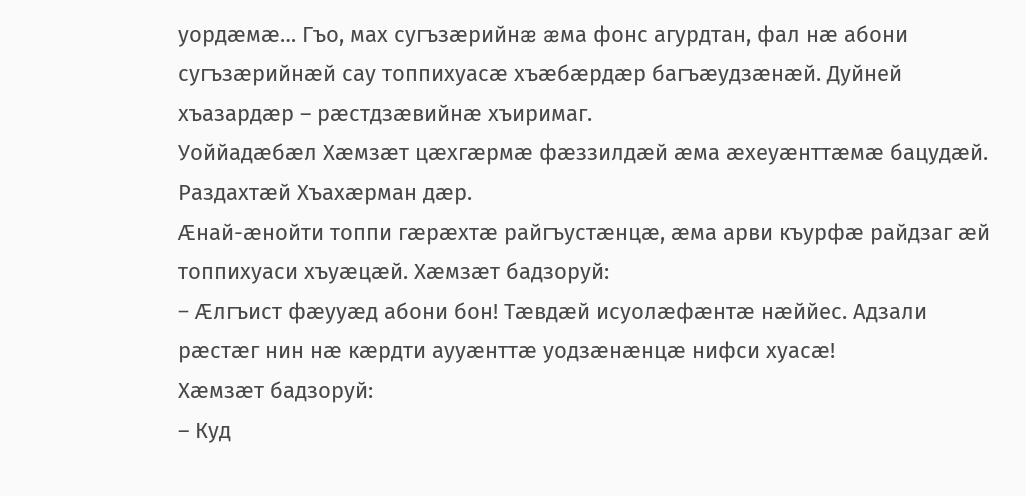уордæмæ… Гъо, мах сугъзæрийнæ æма фонс агурдтан, фал нæ абони сугъзæрийнæй сау топпихуасæ хъæбæрдæр багъæудзæнæй. Дуйней хъазардæр – рæстдзæвийнæ хъиримаг.
Уоййадæбæл Хæмзæт цæхгæрмæ фæззилдæй æма æхеуæнттæмæ бацудæй. Раздахтæй Хъахæрман дæр.
Æнай-æнойти топпи гæрæхтæ райгъустæнцæ, æма арви къурфæ райдзаг æй топпихуаси хъуæцæй. Хæмзæт бадзоруй:
– Æлгъист фæууæд абони бон! Тæвдæй исуолæфæнтæ нæййес. Адзали рæстæг нин нæ кæрдти аууæнттæ уодзæнæнцæ нифси хуасæ!
Хæмзæт бадзоруй:
– Куд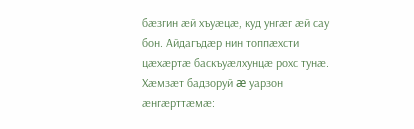бæзгин æй хъуæцæ, куд унгæг æй сау бон. Айдагъдæр нин топпæхсти цæхæртæ баскъуæлхунцæ рохс тунæ.
Хæмзæт бадзоруй æ уарзон æнгæрттæмæ: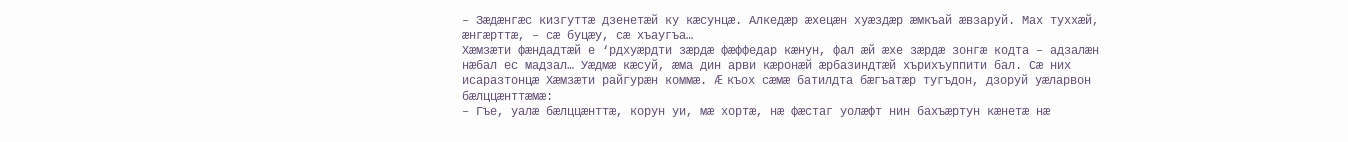– Зæдæнгæс кизгуттæ дзенетæй ку кæсунцæ. Алкедæр æхецæн хуæздæр æмкъай æвзаруй. Мах туххæй, æнгæрттæ, – сæ буцæу, сæ хъаугъа…
Хæмзæти фæндадтæй е ‘рдхуæрдти зæрдæ фæффедар кæнун, фал æй æхе зæрдæ зонгæ кодта – адзалæн нæбал ес мадзал… Уæдмæ кæсуй, æма дин арви кæронæй æрбазиндтæй хърихъуппити бал. Сæ них исаразтонцæ Хæмзæти райгурæн коммæ. Æ къох сæмæ батилдта бæгъатæр тугъдон, дзоруй уæларвон бæлццæнттæмæ:
– Гъе, уалæ бæлццæнттæ, корун уи, мæ хортæ, нæ фæстаг уолæфт нин бахъæртун кæнетæ нæ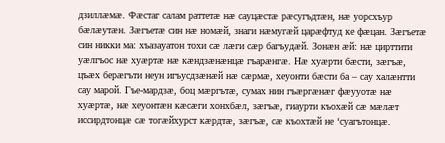дзиллæмæ. Фæстаг салам раттетæ нæ сауцæстæ рæсугъдтæн, нæ уорсхъур бæлæутæн. Зæгъетæ син нæ номæй, знаги нæмугæй царæфтуд ке фæцан. Зæгъетæ син никки ма: хъазауатон тохи сæ лæги сæр багъудæй. Зонæн æй: нæ цирттити уæлгъос нæ хуæртæ нæ кæндзæнæнцæ гъарæнгæ. Нæ хуæрти бæсти, зæгъæ, цъæх берæгъти неун игъусдзæнæй нæ сæрмæ, хеуонти бæсти ба – сау халæнтти сау марой. Гъе-мардзæ, боц мæргътæ, сумах нин гъæргæнæг фæууотæ нæ хуæртæ, нæ хеуонтæн кæсæги хонхбæл, зæгъæ, гиаурти къохæй сæ мæлæт иссирдтонцæ сæ тогæйхурст кæрдтæ, зæгъæ, сæ къохтæй не ‘суагътонцæ.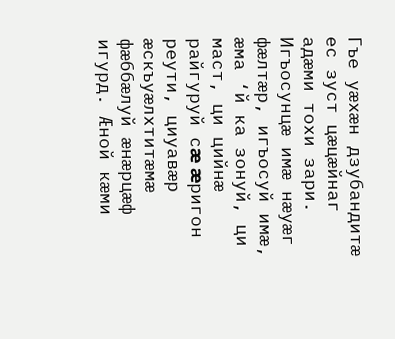Гъе уæхæн дзубандитæ ес зуст цæцæйнаг адæми тохи зари. Игъосунцæ имæ нæуæг фæлтæр, игъосуй имæ, æма ‘й ка зонуй, ци маст, ци цийнæ райгуруй сæ æригон реути, циуавæр æскъуæлхтитæмæ фæббæлуй æнæрцæф игурд. Æной кæми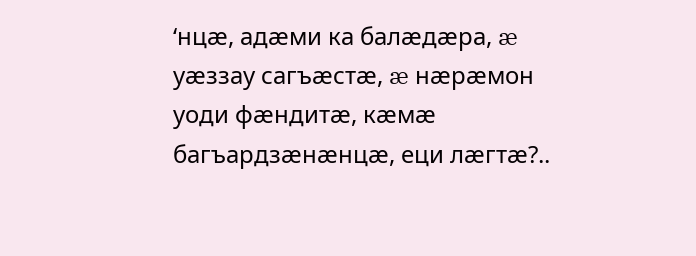‘нцæ, адæми ка балæдæра, æ уæззау сагъæстæ, æ нæрæмон уоди фæндитæ, кæмæ багъардзæнæнцæ, еци лæгтæ?..